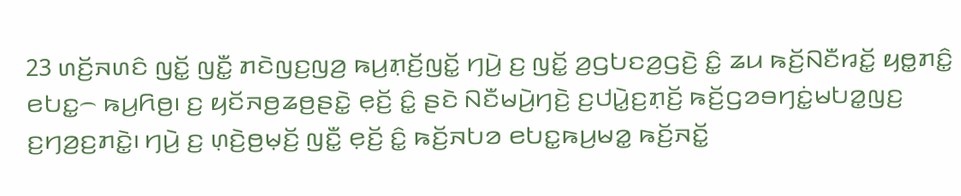23 ꤛꤢꤩ꤬ꤏꤛꤢꤨ ꤜꤢꤩ꤭ ꤜꤢꤪ꤭ ꤊꤢꤧꤜꤢ꤬ꤜꤤ꤬ ꤒꤣ꤬ꤊ꤫ꤢꤩ꤬ꤜꤢꤩ꤭ ꤚꤣꤧ꤬ ꤢ꤬ ꤜꤢꤩ꤭ ꤤ꤬ꤞꤝꤢꤤ꤬ꤞꤢꤧ꤬ ꤢꤨ꤭ ꤘꤣ ꤒꤢꤩ꤬ꤡꤢꤪꤙꤢꤩ꤭ ꤟꤥ꤭ꤊꤢꤨ꤭ ꤕꤝꤢ꤭꤮ ꤒꤣ꤬ꤖꤥ꤬꤯ ꤢ꤬ ꤟꤢꤩꤏꤥ꤬ꤘꤥ꤬ꤔꤢꤧ꤭ ꤕ꤫ꤢꤩ꤬ ꤢꤨ꤭ ꤔꤢꤧ ꤡꤢꤪꤗꤣꤧ꤬ꤚꤢꤧ꤬ ꤢ꤬ꤓꤣꤧ꤭ꤢ꤬ꤊ꤫ꤢꤩ꤬ ꤒꤢꤩ꤬ꤞꤤꤋꤚꤢꤦ꤭ꤗꤝꤤ꤭ꤜꤢ꤬ ꤢ꤬ꤚꤤ꤬ꤢ꤬ꤊꤢꤧ꤭꤯ ꤚꤣꤧ꤬ ꤢ꤬ ꤛ꤫ꤢꤧ꤬ꤥ꤬ꤗ꤫ꤢꤩ꤬ ꤜꤢꤪ꤭ ꤕ꤫ꤢꤩ꤬ ꤢꤨ꤭ ꤒꤢꤩ꤬ꤏꤝꤤ ꤕꤝꤢ꤭ꤒꤣ꤬ꤗꤤ꤭ ꤒꤢꤩ꤬ꤏꤢꤩ꤭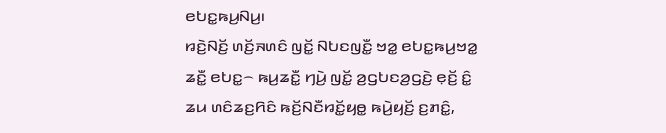ꤕꤝꤢ꤭ꤒꤣ꤬ꤡꤣ꤬꤯
ꤙꤢꤧ꤬ꤡꤢꤩ꤬ ꤛꤢꤩ꤬ꤏꤛꤢꤨ ꤜꤢꤩ꤭ ꤡꤝꤢꤜꤢꤪ꤭ ꤠꤤ꤭ ꤕꤝꤢ꤭ꤒꤣ꤬ꤠꤤ꤭ ꤘꤢꤪ꤭ ꤕꤝꤢ꤭꤮ ꤒꤣ꤬ꤘꤢꤪ꤭ ꤚꤣꤧ꤬ ꤜꤢꤩ꤭ ꤤ꤬ꤞꤝꤢꤤ꤬ꤞꤢꤧ꤬ ꤕ꤫ꤢꤩ꤬ ꤢꤨ꤭ ꤘꤣ ꤛꤢꤨꤘꤢ꤬ꤖꤢꤨ ꤒꤢꤩ꤬ꤡꤢꤪꤙꤢꤩ꤭ꤟꤥ꤭ ꤒꤣꤧ꤬ꤟꤢꤩ꤬ ꤢ꤬ꤊꤢꤨ꤭,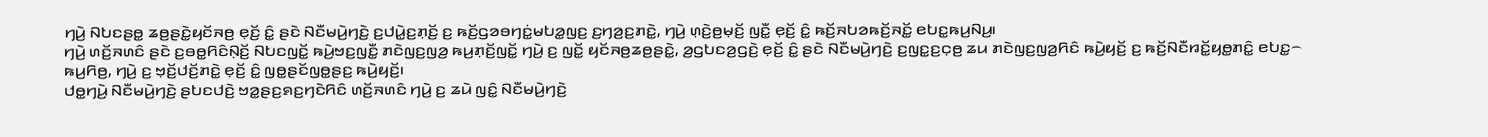ꤚꤣꤧ꤬ ꤡꤝꤢꤔꤥ꤭ ꤘꤥ꤬ꤔꤢꤧ꤭ꤟꤢꤩꤏꤥ꤬ ꤕ꤫ꤢꤩ꤬ ꤢꤨ꤭ ꤔꤢꤧ ꤡꤢꤪꤗꤣꤧ꤬ꤚꤢꤧ꤬ ꤢ꤬ꤓꤣꤧ꤭ꤢ꤬ꤊ꤫ꤢꤩ꤬ ꤢ꤬ ꤒꤢꤩ꤬ꤞꤤꤋꤚꤢꤦ꤭ꤗꤝꤤ꤭ꤜꤢ꤬ ꤢ꤬ꤚꤤ꤬ꤢ꤬ꤊꤢꤧ꤭, ꤚꤣꤧ꤬ ꤛ꤫ꤢꤧ꤬ꤥ꤬ꤗ꤫ꤢꤩ꤬ ꤜꤢꤪ꤭ ꤕ꤫ꤢꤩ꤬ ꤢꤨ꤭ ꤒꤢꤩ꤬ꤏꤝꤤꤒꤢꤩ꤬ꤏꤢꤩ꤭ ꤕꤝꤢ꤭ꤒꤣ꤬ꤡꤣ꤬꤯
ꤚꤣꤧ꤬ ꤛꤢꤩ꤬ꤏꤛꤢꤨ ꤔꤢꤧ ꤢ꤬ꤋꤥ꤭ꤖꤢꤨꤡ꤫ꤢꤩ꤬ ꤡꤝꤢꤜꤢꤩ꤭ ꤒꤣꤧ꤬ꤠꤢ꤬ꤜꤢꤪ꤭ ꤊꤢꤧꤜꤢ꤬ꤜꤤ꤬ ꤒꤣ꤬ꤊ꤫ꤢꤩ꤬ꤜꤢꤩ꤭ ꤚꤣꤧ꤬ ꤢ꤬ ꤜꤢꤩ꤭ ꤟꤢꤩꤏꤥ꤬ꤘꤥ꤬ꤔꤢꤧ꤭, ꤤ꤬ꤞꤝꤢꤤ꤬ꤞꤢꤧ꤬ ꤕ꤫ꤢꤩ꤬ ꤢꤨ꤭ ꤔꤢꤧ ꤡꤢꤪꤗꤣꤧ꤬ꤚꤢꤧ꤬ ꤢ꤬ꤜꤢ꤭ꤢ꤬ꤍ꤫ꤥ꤬ ꤘꤣ ꤊꤢꤧꤜꤢ꤬ꤜꤤ꤬ꤖꤢꤨ ꤒꤣꤧ꤬ꤟꤢꤩ꤬ ꤢ꤬ ꤒꤢꤩ꤬ꤡꤢꤪꤙꤢꤩ꤭ꤟꤥ꤭ꤊꤢꤨ꤭ ꤕꤝꤢ꤭꤮ ꤒꤣ꤬ꤖꤥ꤬, ꤚꤣꤧ꤬ ꤢ꤬ ꤠ꤫ꤢꤩ꤬ꤓꤢꤩ꤬ꤊꤢꤧ꤭ ꤕ꤫ꤢꤩ꤬ ꤢꤨ꤭ ꤜꤥ꤭ꤔꤢꤩꤜꤥ꤭ꤔꤢ꤬ ꤒꤣꤧ꤬ꤟꤢꤩ꤬꤯
ꤓꤥ꤭ꤚꤣꤧ꤬ ꤡꤢꤪꤗꤣꤧ꤬ꤚꤢꤧ꤬ ꤔꤝꤢꤓꤢꤧ꤬ ꤠꤤ꤭ꤔꤢ꤬ꤎꤢ꤬ꤚꤢꤧꤖꤢꤨ ꤛꤢꤩ꤬ꤏꤛꤢꤨ ꤚꤣꤧ꤬ ꤢ꤬ ꤘꤣꤧ ꤜꤢꤨ꤭ ꤡꤢꤪꤗꤣꤧ꤬ꤚꤢꤧ꤬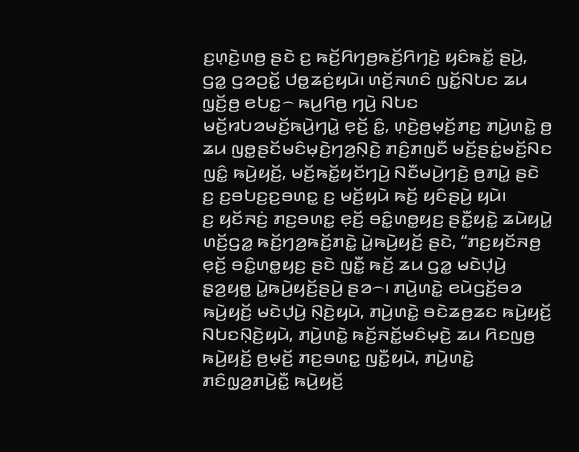ꤢ꤬ꤛ꤫ꤢꤧ꤬ꤛꤥ꤬ ꤔꤢꤧ ꤢ꤬ ꤒꤢꤩ꤬ꤖꤚꤥ꤬ꤒꤢꤩ꤬ꤖꤚꤢꤧ꤬ ꤟꤢꤨꤒꤢꤩ꤭ ꤔꤣꤧ꤬, ꤞꤤ꤭ ꤞꤤꤑꤢꤩ꤭ ꤓꤥ꤭ꤘꤢꤦ꤬ꤟꤣꤧ꤯ ꤛꤢꤩ꤬ꤏꤛꤢꤨ ꤜꤢꤩ꤭ꤡꤝꤢ ꤘꤣ ꤜ꤫ꤢꤩ꤬ꤥ꤬ ꤕꤝꤢ꤭꤮ ꤒꤣ꤬ꤖꤥ꤬ ꤚꤣꤧ꤬ ꤡꤝꤢ ꤗꤢꤩ꤬ꤙꤝꤤꤗꤢꤩ꤬ꤒꤣꤧ꤬ꤚꤣꤧ꤭ ꤕ꤫ꤢꤩ꤬ ꤢꤨ꤭, ꤛ꤫ꤢꤧ꤬ꤥ꤬ꤗ꤫ꤢꤩ꤬ꤊꤢ꤬ ꤊꤣꤧ꤬ꤛꤢꤧ꤭ ꤥ꤬ ꤘꤣ ꤜꤥ꤭ꤔꤢꤩꤗꤢꤨꤗ꤫ꤢꤧ꤬ꤚꤤ꤬ꤡ꤫ꤢꤧ꤬ ꤊꤢꤨ꤬ꤊꤜꤢꤪ ꤗꤢꤩ꤬ꤔꤢꤦ꤭ꤗꤢꤩ꤬ꤡꤢ ꤜꤢꤨ꤭ ꤒꤣꤧ꤬ꤟꤢꤩ꤬, ꤗꤢꤩ꤬ꤒꤢꤩ꤭ꤟꤢꤩꤚꤣꤧ꤬ ꤡꤢꤪꤗꤣꤧ꤬ꤚꤢꤧ꤬ ꤥ꤬ꤊꤣꤧ꤭ ꤔꤢꤧ ꤢ꤬ ꤢ꤬ꤋꤝꤢ꤬ꤢ꤬ꤋꤛꤢ꤭ ꤢ꤬ ꤗꤢꤩ꤬ꤟꤣꤧ ꤒꤢꤩ꤬ ꤟꤢꤨꤔꤣꤧ꤬ ꤟꤣꤧ꤯
ꤢ꤬ ꤟꤢꤩꤏꤢꤦ꤬ ꤊꤢ꤬ꤋꤛꤢ꤭ ꤕ꤫ꤢꤩ꤬ ꤋꤢꤨ꤭ꤛꤥ꤭ꤟꤢ꤬ ꤔꤢꤪ꤭ꤟꤢꤧ꤭ ꤘꤣꤧꤟꤣꤧ꤭ ꤛꤢꤩ꤬ꤞꤤ꤭ ꤒꤢꤩ꤬ꤚꤤ꤬ꤒꤢꤩ꤬ꤊꤢꤧ꤭ ꤣꤧ꤭ꤒꤣꤧ꤬ꤟꤢꤩ꤬ ꤔꤢꤧ, “ꤊꤢ꤬ꤟꤢꤩꤏꤥ꤬ ꤕ꤫ꤢꤩ꤬ ꤋꤢꤨ꤭ꤛꤥ꤭ꤟꤢ꤬ ꤔꤢꤧ ꤜꤢꤪ꤭ ꤒꤢꤩ꤬ ꤘꤣ ꤞꤤ꤭ ꤗꤢꤧꤓ꤫ꤣꤧ꤬ ꤔ꤫ꤤ꤬ꤟꤥ꤭ ꤣꤧ꤭ꤒꤣꤧ꤬ꤟꤢꤩ꤬ꤔꤣꤧ꤬ ꤔꤤ꤮꤯ ꤊꤣꤧ꤬ꤛꤢꤧ꤭ ꤕꤣꤧꤞꤢꤩ꤬ꤋꤤ ꤒꤣꤧ꤬ꤟꤢꤩ꤬ ꤗꤢꤧꤓ꤫ꤣꤧ꤬ ꤡ꤫ꤢꤧ꤬ꤟꤣꤧ, ꤊꤣꤧ꤬ꤛꤢꤧ꤭ ꤋꤢꤧꤘꤥ꤬ꤘꤢ ꤒꤣꤧ꤬ꤟꤢꤩ꤬ ꤡꤝꤢꤡ꤫ꤢꤧ꤬ꤟꤣꤧ, ꤊꤣꤧ꤬ꤛꤢꤧ꤭ ꤒꤢꤩ꤬ꤏꤢꤩ꤭ꤗꤢꤨꤗ꤫ꤢꤧ꤬ ꤘꤣ ꤖꤢꤜꤥ꤬ ꤒꤣꤧ꤬ꤟꤢꤩ꤬ ꤥ꤬ꤗ꤫ꤢꤩ꤬ ꤊꤢ꤬ꤋꤛꤢ꤭ ꤜꤢꤪ꤭ꤟꤣꤧ, ꤊꤣꤧ꤬ꤛꤢꤧ꤭ ꤊꤢꤨꤜ꤫ꤤ꤬ꤊꤣꤧ꤬ꤢꤪ꤭ ꤒꤣꤧ꤬ꤟꤢꤩ꤬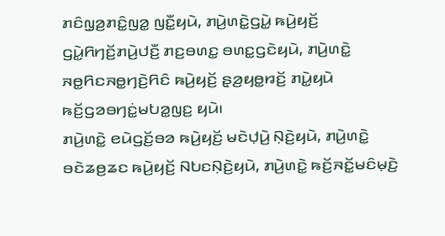ꤊꤢꤨꤜ꤫ꤤ꤬ꤊꤢꤨ꤭ꤜꤤ꤭ ꤜꤢꤪ꤭ꤟꤣꤧ, ꤊꤣꤧ꤬ꤛꤢꤧ꤭ꤞꤣꤧ꤭ ꤒꤣꤧ꤬ꤟꤢꤩ꤬ ꤞꤣꤧ꤭ꤖꤚꤢꤩ꤬ꤊꤣꤧ꤬ꤓꤢꤪ꤬ ꤊꤢ꤬ꤋꤛꤢ꤭ ꤋꤛꤢ꤭ꤞꤢꤧꤟꤣꤧ, ꤊꤣꤧ꤬ꤛꤢꤧ꤭ ꤏꤥ꤭ꤖꤢꤏꤥ꤭ꤚꤢꤧ꤬ꤖꤢꤨ ꤒꤣꤧ꤬ꤟꤢꤩ꤬ ꤔ꤫ꤤ꤬ꤟꤥ꤭ꤙꤢꤩ꤬ ꤊꤣꤧ꤭ꤟꤣꤧ ꤒꤢꤩ꤬ꤞꤤꤋꤚꤢꤦ꤭ꤗꤝꤤ꤭ꤜꤢ꤬ ꤟꤣꤧ꤯
ꤊꤣꤧ꤬ꤛꤢꤧ꤭ ꤕꤣꤧꤞꤢꤩ꤬ꤋꤤ ꤒꤣꤧ꤬ꤟꤢꤩ꤬ ꤗꤢꤧꤓ꤫ꤣꤧ꤬ ꤡ꤫ꤢꤧ꤬ꤟꤣꤧ, ꤊꤣꤧ꤬ꤛꤢꤧ꤭ ꤋꤢꤧꤘꤥ꤬ꤘꤢ ꤒꤣꤧ꤬ꤟꤢꤩ꤬ ꤡꤝꤢꤡ꤫ꤢꤧ꤬ꤟꤣꤧ, ꤊꤣꤧ꤬ꤛꤢꤧ꤭ ꤒꤢꤩ꤬ꤏꤢꤩ꤭ꤗꤢꤨꤗ꤫ꤢꤧ꤬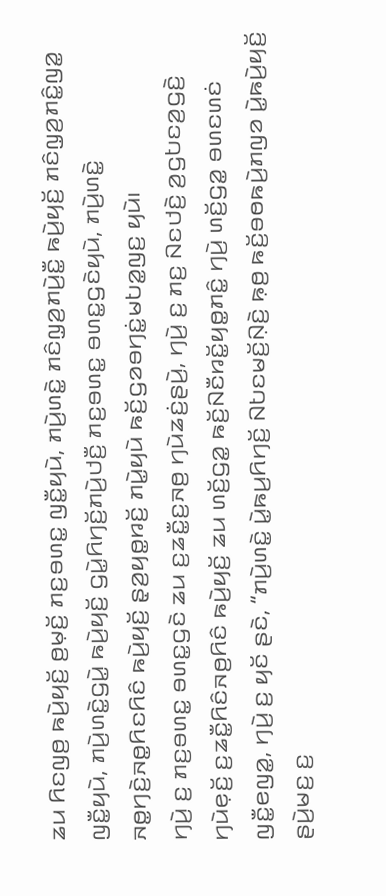ꤘꤣ ꤖꤢꤜꤥ꤬ ꤒꤣꤧ꤬ꤟꤢꤩ꤬ ꤥ꤬ꤗ꤫ꤢꤩ꤬ ꤊꤢ꤬ꤋꤛꤢ꤭ ꤜꤢꤪ꤭ꤟꤣꤧ, ꤊꤣꤧ꤬ꤛꤢꤧ꤭ ꤊꤢꤨꤜ꤫ꤤ꤬ꤊꤣꤧ꤬ꤢꤪ꤭ ꤒꤣꤧ꤬ꤟꤢꤩ꤬ ꤊꤢꤨꤜ꤫ꤤ꤬ꤊꤢꤨ꤭ꤜꤤ꤭ ꤜꤢꤪ꤭ꤟꤣꤧ, ꤊꤣꤧ꤬ꤛꤢꤧ꤭ꤞꤣꤧ꤭ ꤒꤣꤧ꤬ꤟꤢꤩ꤬ ꤞꤣꤧ꤭ꤖꤚꤢꤩ꤬ꤊꤣꤧ꤬ꤓꤢꤪ꤬ ꤊꤢ꤬ꤋꤛꤢ꤭ ꤋꤛꤢ꤭ꤞꤢꤧꤟꤣꤧ, ꤊꤣꤧ꤬ꤛꤢꤧ꤭ ꤏꤥ꤭ꤚꤢꤧ꤬ꤏꤥ꤭ꤖꤢꤖꤢꤨ ꤒꤣꤧ꤬ꤟꤢꤩ꤬ ꤔ꤫ꤤ꤬ꤟꤥ꤭ꤙꤢꤩ꤬ ꤊꤣꤧ꤭ꤟꤣꤧ ꤒꤢꤩ꤬ꤞꤤꤋꤚꤢꤦ꤭ꤗꤝꤤ꤭ꤜꤢ꤬ ꤟꤣꤧ꤯
ꤚꤣꤧ꤬ ꤢ꤬ ꤊꤢ꤬ꤋꤛꤢ꤭ ꤋꤛꤢ꤭ꤞꤢꤧ ꤘꤣ ꤢ꤬ꤘꤢꤪ꤭ꤢ꤬ꤏꤥ꤬ ꤚꤣꤧꤘꤢꤦ꤬ꤔꤣꤧ꤬, ꤚꤣꤧ꤬ ꤢ꤬ ꤊꤢ꤬ ꤡꤢꤓꤢꤧ꤬ ꤤ꤬ꤞꤝꤢꤤ꤬ꤞꤢꤧ꤬ ꤚꤣꤧꤕ꤫ꤢꤩ꤬ ꤢ꤬ꤘꤢꤪ꤭ꤖꤢꤨꤏꤥ꤬ꤖꤢꤨ ꤒꤣꤧ꤬ꤟꤢꤩ꤬ ꤘꤣ ꤛꤢꤩ꤬ꤞꤤ꤭ ꤒꤢꤩ꤬ꤡꤢꤪꤙꤢꤩ꤭ꤟꤥ꤭ꤊꤢꤨ꤭ ꤚꤣꤧ꤬ ꤛꤢꤩ꤬ꤞꤤ꤭ ꤋꤛꤢꤛꤢꤦ ꤜꤢꤪ꤭ꤕꤜꤤ꤭, ꤚꤣꤧ꤬ ꤢ꤬ ꤟꤢꤩ ꤔꤢꤧ, “ꤊꤣꤧ꤬ꤛꤢꤧ꤭ ꤣꤧ꤭ꤒꤣ꤬ꤖꤚꤢꤩ꤬ ꤡꤝꤢꤗꤢꤩ꤬ꤡ꤫ꤢꤧ꤬ ꤒ꤫ꤥ꤬ ꤒꤢꤩ꤬ꤋꤥꤒꤣꤧ꤬ꤊꤜꤤ ꤣꤧ꤭ꤒꤣꤧ꤬ꤟꤢꤩ꤬ ꤔꤣꤧ꤬ꤗꤢ꤬ ꤢ꤬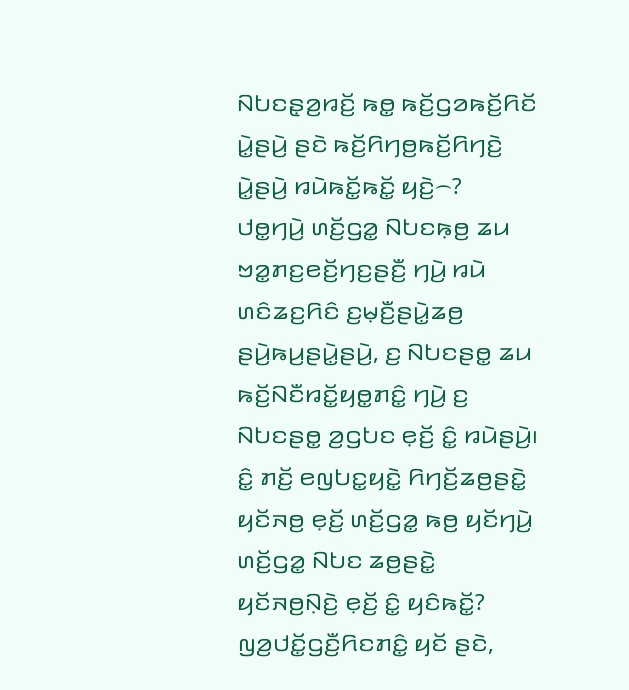ꤡꤝꤢꤔ꤫ꤤ꤬ꤙꤢꤩ꤬ ꤒꤥ꤭ ꤒꤢꤩ꤬ꤞꤤꤒꤢꤩ꤬ꤖꤢꤩ ꤣꤧ꤭ꤔꤣꤧ꤬ ꤔꤢꤧ ꤒꤢꤩ꤬ꤖꤚꤥ꤬ꤒꤢꤩ꤬ꤖꤚꤢꤧ꤬ ꤣꤧ꤭ꤔꤣꤧ꤬ ꤙꤣꤧꤒꤢꤩ꤭ꤒꤢꤩ꤭ ꤟꤢꤧ꤬꤮?
ꤓꤥ꤭ꤚꤣꤧ꤬ ꤛꤢꤩ꤬ꤞꤤ꤭ ꤡꤝꤢꤒ꤫ꤥ꤬ ꤘꤣ ꤠꤤ꤭ꤊꤢ꤬ꤕꤢꤩ꤬ꤚꤢ꤬ꤔꤢꤪ꤬ ꤚꤣꤧ꤬ ꤙꤣꤧ ꤛꤢꤨꤘꤢ꤬ꤖꤢꤨ ꤢ꤬ꤗ꤫ꤢꤪ꤬ꤔꤣꤧ꤭ꤘꤥ꤬ ꤔꤣꤧ꤬ꤒꤣ꤬ꤔꤣꤧ꤭ꤔꤣꤧ꤬, ꤢ꤬ ꤡꤝꤢꤔꤥ꤭ ꤘꤣ ꤒꤢꤩ꤬ꤡꤢꤪꤙꤢꤩ꤭ꤟꤥ꤭ꤊꤢꤨ꤭ ꤚꤣꤧ꤬ ꤢ꤬ ꤡꤝꤢꤔꤥ꤭ ꤤ꤬ꤞꤝꤢ ꤕ꤫ꤢꤩ꤬ ꤢꤨ꤭ ꤙꤣꤧꤔꤣꤧ꤬꤯
ꤢꤨ꤭ ꤊꤢꤩ꤬ ꤕꤜꤝꤢ꤭ꤟꤢꤧ꤭ ꤖꤚꤢꤩ꤬ꤘꤥ꤬ꤔꤢꤧ꤭ ꤟꤢꤩꤏꤥ꤬ ꤕ꤫ꤢꤩ꤬ ꤛꤢꤩ꤬ꤞꤤ꤭ ꤒꤥ꤬ ꤟꤢꤩꤚꤣꤧ꤬ ꤛꤢꤩ꤬ꤞꤤ꤭ ꤡꤝꤢ ꤘꤥ꤬ꤔꤢꤧ꤭ ꤟꤢꤩꤏꤥ꤬ꤡ꤫ꤢꤧ꤬ ꤕ꤫ꤢꤩ꤬ ꤢꤨ꤭ ꤟꤢꤨꤒꤢꤩ꤭? ꤜꤤ꤬ꤓꤢꤩ꤭ꤞꤢꤪ꤬ꤖꤢꤊꤢꤨ꤭ ꤟꤢꤩ ꤔꤢꤧ,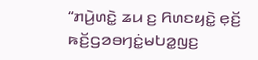“ꤊꤣꤧ꤬ꤛꤢꤧ꤭ ꤘꤣ ꤢ꤬ ꤖꤛꤢꤟꤢꤧ꤭ ꤕ꤫ꤢꤩ꤬ ꤒꤢꤩ꤬ꤞꤤꤋꤚꤢꤦ꤭ꤗꤝꤤ꤭ꤜꤢ꤬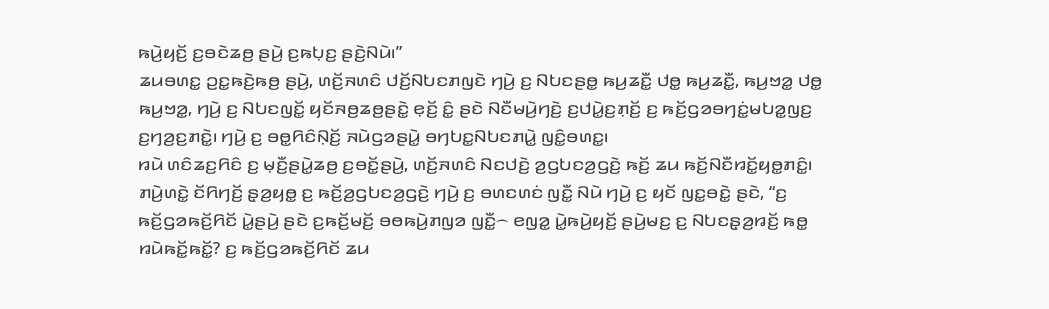ꤒꤣꤧ꤬ꤟꤢꤩ꤬ ꤢ꤬ꤋꤢꤧꤘꤥ꤬ ꤔꤣꤧ꤬ ꤢ꤬ꤒꤝ꤫ꤢ꤬ ꤔꤢꤧ꤬ꤡꤣꤧ꤯”
ꤘꤣꤋꤛꤢ꤭ ꤑꤢ꤭ꤒꤢꤧ꤬ꤒꤥ꤬ ꤔꤣꤧ꤬, ꤛꤢꤩ꤬ꤏꤛꤢꤨ ꤓꤢꤩ꤬ꤡꤝꤢꤊꤜꤢꤧ ꤚꤣꤧ꤬ ꤢ꤬ ꤡꤝꤢꤔꤥ꤭ ꤒꤣ꤬ꤘꤢꤪ꤭ ꤓꤥ꤭ ꤒꤣ꤬ꤘꤢꤪ꤭, ꤒꤣ꤬ꤠꤤ꤭ ꤓꤥ꤭ ꤒꤣ꤬ꤠꤤ꤭, ꤚꤣꤧ꤬ ꤢ꤬ ꤡꤝꤢꤜꤢꤩ꤭ ꤟꤢꤩꤏꤥ꤬ꤘꤥ꤬ꤔꤢꤧ꤭ ꤕ꤫ꤢꤩ꤬ ꤢꤨ꤭ ꤔꤢꤧ ꤡꤢꤪꤗꤣꤧ꤬ꤚꤢꤧ꤬ ꤢ꤬ꤓꤣꤧ꤭ꤢ꤬ꤊ꤫ꤢꤩ꤬ ꤢ꤬ ꤒꤢꤩ꤬ꤞꤤꤋꤚꤢꤦ꤭ꤗꤝꤤ꤭ꤜꤢ꤬ ꤢ꤬ꤚꤤ꤬ꤢ꤬ꤊꤢꤧ꤭꤯ ꤚꤣꤧ꤬ ꤢ꤬ ꤋꤥ꤭ꤖꤢꤨꤡ꤫ꤢꤩ꤬ ꤏꤣꤧꤞꤤꤔꤣꤧ꤭ ꤋꤚꤝꤢ꤭ꤡꤝꤢꤊꤣꤧ꤭ ꤜꤢꤨ꤭ꤋꤛꤢ꤭꤯
ꤙꤣꤧ ꤛꤢꤨꤘꤢ꤬ꤖꤢꤨ ꤢ꤬ ꤗ꤫ꤢꤪ꤬ꤔꤣꤧ꤭ꤘꤥ꤬ ꤢ꤬ꤋꤢꤩ꤭ꤔꤣꤧ꤬, ꤛꤢꤩ꤬ꤏꤛꤢꤨ ꤡꤢꤓꤢꤧ꤬ ꤤ꤬ꤞꤝꤢꤤ꤬ꤞꤢꤧ꤬ ꤒꤢꤩ꤬ ꤘꤣ ꤒꤢꤩ꤬ꤡꤢꤪꤙꤢꤩ꤭ꤟꤥ꤭ꤊꤢꤨ꤭꤯ ꤊꤣꤧ꤬ꤛꤢꤧ꤭ ꤢꤩꤖꤚꤢꤩ꤬ ꤔ꤫ꤤ꤬ꤟꤥ꤭ ꤢ꤬ ꤒꤢꤩ꤬ꤤ꤬ꤞꤝꤢꤤ꤬ꤞꤢꤧ꤬ ꤚꤣꤧ꤬ ꤢ꤬ ꤋꤛꤢꤛꤢꤦ ꤜꤢꤪ꤭ ꤡꤣꤧ ꤚꤣꤧ꤬ ꤢ꤬ ꤟꤢꤩ ꤜꤢ꤭ꤋꤢꤧ꤭ ꤔꤢꤧ, “ꤢ꤬ ꤒꤢꤩ꤬ꤞꤤꤒꤢꤩ꤬ꤖꤢꤩ ꤣꤧ꤭ꤔꤣꤧ꤬ ꤔꤢꤧ ꤢ꤬ꤒꤢꤩ꤬ꤗꤢꤩ꤬ ꤋꤥꤒꤣꤧ꤬ꤊꤜꤤ ꤜꤢꤪ꤭꤮ ꤕꤜꤤ꤭ ꤣꤧ꤭ꤒꤣꤧ꤬ꤟꤢꤩ꤬ ꤔꤣꤧ꤬ꤗꤢ꤬ ꤢ꤬ ꤡꤝꤢꤔ꤫ꤤ꤬ꤙꤢꤩ꤬ ꤒꤥ꤭ ꤙꤣꤧꤒꤢꤩ꤭ꤒꤢꤩ꤭? ꤢ꤬ ꤒꤢꤩ꤬ꤞꤤꤒꤢꤩ꤬ꤖꤢꤩ ꤘꤣ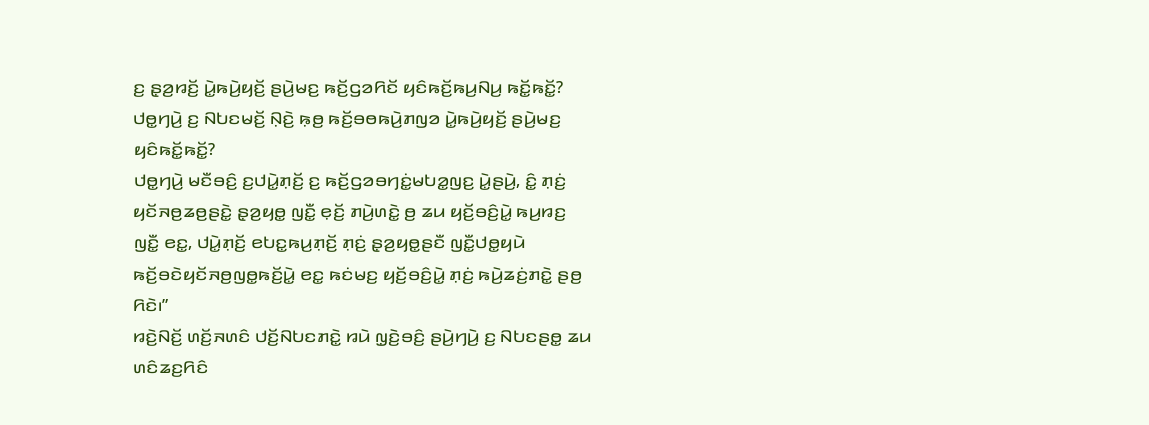ꤢ꤬ ꤔ꤫ꤤ꤬ꤙꤢꤩ꤬ ꤣꤧ꤭ꤒꤣꤧ꤬ꤟꤢꤩ꤬ ꤔꤣꤧ꤬ꤗꤢ꤬ ꤒꤢꤩ꤬ꤞꤤꤖꤢꤩ ꤟꤢꤨꤒꤢꤩ꤬ꤒꤣ꤬ꤡꤣ꤬ ꤒꤢꤩ꤭ꤒꤢꤩ꤭? ꤓꤥ꤭ꤚꤣꤧ꤬ ꤢ꤬ ꤡꤝꤢꤗꤢꤩ꤬ ꤡ꤫ꤢꤧ꤬ ꤒ꤫ꤥ꤬ ꤒꤢꤩ꤬ꤋꤥꤒꤣꤧ꤬ꤊꤜꤤ ꤣꤧ꤭ꤒꤣꤧ꤬ꤟꤢꤩ꤬ ꤔꤣꤧ꤬ꤗꤢ꤬ ꤟꤢꤨꤒꤢꤩ꤭ꤒꤢꤩ꤭?
ꤓꤥ꤭ꤚꤣꤧ꤬ ꤗꤢꤪꤋꤢꤨ꤬ ꤢ꤬ꤓꤣꤧ꤭ꤊ꤫ꤢꤩ꤬ ꤢ꤬ ꤒꤢꤩ꤬ꤞꤤꤋꤚꤢꤦ꤭ꤗꤝꤤ꤭ꤜꤢ꤬ ꤣꤧ꤭ꤔꤣꤧ꤬, ꤢꤨ꤭ ꤊ꤫ꤢꤦ꤬ ꤟꤢꤩꤏꤥ꤬ꤘꤥ꤬ꤔꤢꤧ꤭ ꤔ꤫ꤤ꤬ꤟꤥ꤭ ꤜꤢꤪ꤭ ꤕ꤫ꤢꤩ꤬ ꤊꤣꤧ꤬ꤛꤢꤧ꤭ ꤥ꤬ ꤘꤣ ꤟꤢꤩ꤬ꤋꤢꤨ꤬ꤣꤧ꤭ ꤒꤣ꤬ꤙꤢ꤬ ꤜꤢꤪ꤭ ꤕꤢ꤭, ꤓꤣꤧ꤭ꤊ꤫ꤢꤩ꤬ ꤕꤝꤢ꤭ꤒꤣ꤬ꤊ꤫ꤢꤩ꤬ ꤊ꤫ꤢꤦ꤬ ꤔ꤫ꤤ꤬ꤟꤥ꤭ꤔꤢꤪ ꤜꤢꤪ꤭ꤓꤥ꤭ꤟꤣꤧ ꤒꤢꤩ꤬ꤋꤢꤧꤟꤢꤩꤏꤥ꤬ꤜꤥ꤭ꤒꤢꤩ꤬ꤣꤧ꤭ ꤕꤢ꤭ ꤒꤢꤦꤗꤢ꤬ ꤟꤢꤩ꤬ꤋꤢꤨ꤬ꤣꤧ꤭ ꤊ꤫ꤢꤦ꤬ ꤒꤣꤧ꤬ꤘꤢꤦ꤬ꤊꤢꤧ꤭ ꤔꤥ꤬ ꤖꤢꤧ꤯”
ꤙꤢꤧ꤬ꤡꤢꤩ꤬ ꤛꤢꤩ꤬ꤏꤛꤢꤨ ꤓꤢꤩ꤬ꤡꤝꤢꤊꤢꤧ꤭ ꤙꤣꤧ ꤜ꤫ꤢꤧ꤬ꤋꤢꤨ꤬ ꤔꤣꤧ꤬ꤚꤣꤧ꤬ ꤢ꤬ ꤡꤝꤢꤔꤥ꤭ ꤘꤣ ꤛꤢꤨꤘꤢ꤬ꤖꤢꤨ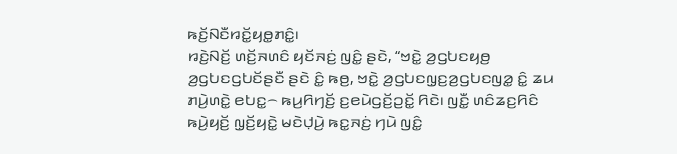ꤒꤢꤩ꤬ꤡꤢꤪꤙꤢꤩ꤭ꤟꤥ꤭ꤊꤢꤨ꤭꤯
ꤙꤢꤧ꤬ꤡꤢꤩ꤬ ꤛꤢꤩ꤬ꤏꤛꤢꤨ ꤟꤢꤩꤏꤢꤦ꤬ ꤜꤢꤨ꤭ ꤔꤢꤧ, “ꤠꤢꤧ꤭ ꤤ꤬ꤞꤝꤢꤟꤥ꤬ ꤤ꤬ꤞꤝꤢꤞꤝꤢꤩꤔꤢꤪ ꤔꤢꤧ ꤢꤨ꤭ ꤒꤥ꤬, ꤠꤢꤧ꤭ ꤤ꤬ꤞꤝꤢꤜ꤫ꤢ꤬ꤤ꤬ꤞꤝꤢꤜꤤ꤭ ꤢꤨ꤭ ꤘꤣ ꤊꤣꤧ꤬ꤛꤢꤧ꤭ ꤕꤝꤢ꤭꤮ ꤒꤣ꤬ꤖꤚꤢꤩ꤬ ꤢ꤬ꤕꤣꤧꤞꤢꤩ꤬ꤑꤢꤩ꤭ ꤖꤢꤧ꤯ ꤜꤢꤪ꤭ ꤛꤢꤨꤘꤢ꤬ꤖꤢꤨ ꤒꤣꤧ꤬ꤟꤢꤩ꤬ ꤜ꤫ꤢꤩ꤬ꤟꤢꤧ꤭ ꤗꤢꤧꤓ꤫ꤣꤧ꤬ ꤒꤢ꤭ꤏꤢꤦ꤬ ꤚꤣꤧ ꤜꤢꤨ꤭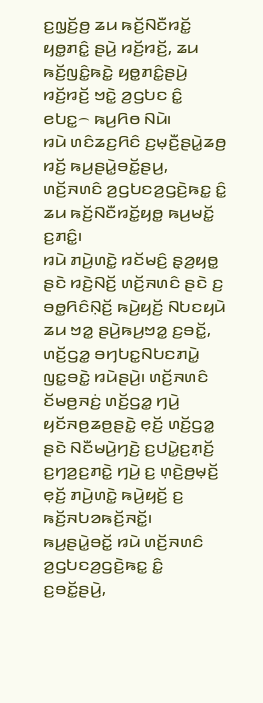ꤢ꤬ꤜ꤫ꤢꤩ꤬ꤥ꤬ ꤘꤣ ꤒꤢꤩ꤬ꤡꤢꤪꤙꤢꤩ꤭ ꤟꤥ꤭ꤊꤢꤨ꤭ ꤔꤣꤧ꤬ ꤙꤢꤩ꤬ꤙꤢꤩ꤬, ꤘꤣ ꤒꤢꤩ꤬ꤜꤢꤨ꤭ꤒꤢꤧ꤭ ꤟꤥ꤭ꤊꤢꤨ꤭ꤔꤣꤧ꤬ ꤙꤢꤩ꤬ꤙꤢꤩ꤬ ꤠꤢꤧ꤭ ꤤ꤬ꤞꤝꤢ ꤢꤨ꤭ ꤕꤝꤢ꤭꤮ ꤒꤣ꤬ꤖꤥ ꤡꤣꤧ꤯
ꤙꤣꤧ ꤛꤢꤨꤘꤢ꤬ꤖꤢꤨ ꤢ꤬ꤗ꤫ꤢꤪ꤬ꤔꤣꤧ꤭ꤘꤥ꤬ ꤙꤢꤩ꤬ ꤒꤣ꤬ꤔꤣꤧ꤭ꤋꤢꤩ꤭ꤔꤣ꤬, ꤛꤢꤩ꤬ꤏꤛꤢꤨ ꤤ꤬ꤞꤝꤢꤤ꤬ꤞꤢꤧ꤬ꤒꤢ꤭ ꤢꤨ꤭ ꤘꤣ ꤒꤢꤩ꤬ꤡꤢꤪꤙꤢꤩ꤭ꤟꤥ꤭ ꤒꤣ꤬ꤗꤢꤩ꤭ ꤢ꤬ꤊꤢꤨ꤭꤯
ꤙꤣꤧ ꤊꤣꤧ꤬ꤛꤢꤧ꤭ ꤙꤢꤩꤗꤢꤨ꤬ ꤔ꤫ꤤ꤬ꤟꤥ꤭ ꤔꤢꤧ ꤙꤢꤧ꤬ꤡꤢꤩ꤬ ꤛꤢꤩ꤬ꤏꤛꤢꤨ ꤔꤢꤧ ꤢ꤬ ꤋꤥ꤭ꤖꤢꤨꤡ꤫ꤢꤩ꤬ ꤒꤣꤧ꤬ꤟꤢꤩ꤬ ꤡꤝꤢꤟꤣꤧ ꤘꤣ ꤠꤤ꤭ ꤔꤣꤧ꤬ꤒꤣ꤬ꤠꤤ꤭ ꤢ꤬ꤋꤢꤩ꤭, ꤛꤢꤩ꤬ꤞꤤ꤭ ꤋꤚꤝꤢ꤭ꤡꤝꤢꤊꤣꤧ꤭ ꤜꤢ꤭ꤋꤢꤧ꤭ ꤙꤣꤧꤔꤣꤧ꤬꤯ ꤛꤢꤩ꤬ꤏꤛꤢꤨ ꤢꤩꤗꤥ꤬ꤏꤢꤦ꤬ ꤛꤢꤩ꤬ꤞꤤ꤭ ꤚꤣꤧ꤬ ꤟꤢꤩꤏꤥ꤬ꤘꤥ꤬ꤔꤢꤧ꤭ ꤕ꤫ꤢꤩ꤬ ꤛꤢꤩ꤬ꤞꤤ꤭ ꤔꤢꤧ ꤡꤢꤪꤗꤣꤧ꤬ꤚꤢꤧ꤬ ꤢ꤬ꤓꤣꤧ꤭ꤢ꤬ꤊ꤫ꤢꤩ꤬ ꤢ꤬ꤚꤤ꤬ꤢ꤬ꤊꤢꤧ꤭ ꤚꤣꤧ꤬ ꤢ꤬ ꤛ꤫ꤢꤧ꤬ꤥ꤬ꤗ꤫ꤢꤩ꤬ ꤕ꤫ꤢꤩ꤬ ꤊꤣꤧ꤬ꤛꤢꤧ꤭ ꤒꤣꤧ꤬ꤟꤢꤩ꤬ ꤢ꤬ ꤒꤢꤩ꤬ꤏꤝꤤꤒꤢꤩ꤬ꤏꤢꤩ꤭꤯
ꤒꤣ꤬ꤔꤣꤧ꤭ꤋꤢꤩ꤭ ꤙꤣꤧ ꤛꤢꤩ꤬ꤏꤛꤢꤨ ꤤ꤬ꤞꤝꤢꤤ꤬ꤞꤢꤧ꤬ꤒꤢ꤭ ꤢꤨ꤭ ꤢ꤬ꤋꤢꤩ꤭ꤔꤣꤧ꤬,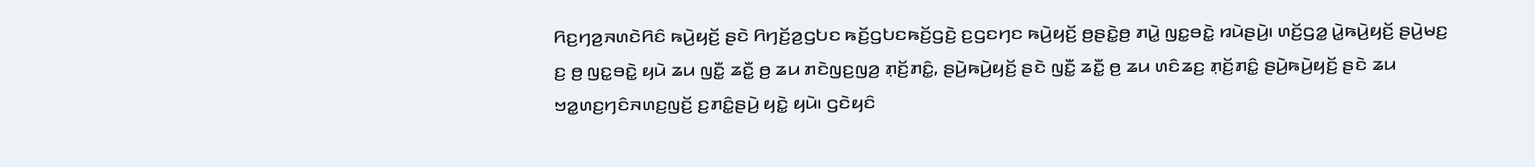ꤖꤢ꤬ꤚꤤ꤬ꤏꤛꤢꤧꤖꤢꤨ ꤒꤣꤧ꤬ꤟꤢꤩ꤬ ꤔꤢꤧ ꤖꤚꤢꤩ꤬ꤤ꤬ꤞꤝꤢ ꤒꤢꤩ꤬ꤞꤝꤢꤒꤢꤩ꤬ꤞꤢꤧ꤬ ꤢ꤬ꤞꤢꤚꤢ ꤒꤣꤧ꤬ꤟꤢꤩ꤬ ꤥ꤬ꤔꤢꤧ꤭ꤥ꤬ ꤊꤣꤧ꤭ ꤜꤢ꤭ꤋꤢꤧ꤭ ꤙꤣꤧꤔꤣꤧ꤬꤯ ꤛꤢꤩ꤬ꤞꤤ꤭ ꤣꤧ꤭ꤒꤣꤧ꤬ꤟꤢꤩ꤬ ꤔꤣꤧ꤬ꤗꤢ꤬ ꤢ꤬ ꤥ꤬ ꤜꤢ꤭ꤋꤢꤧ꤭ ꤟꤣꤧ ꤘꤣ ꤜꤢꤪ꤭ ꤘꤢꤪ꤭ ꤥ꤬ ꤘꤣ ꤊꤢꤧꤜꤢ꤬ꤜꤤ꤬ ꤊ꤫ꤢꤩ꤬ꤊꤢꤨ꤭, ꤔꤣꤧ꤬ꤒꤣꤧ꤬ꤟꤢꤩ꤬ ꤔꤢꤧ ꤜꤢꤪ꤭ ꤘꤢꤪ꤭ ꤥ꤬ ꤘꤣ ꤛꤢꤨꤘꤢ꤬ ꤊ꤫ꤢꤩ꤬ꤊꤢꤨ꤭ ꤔꤣꤧ꤬ꤒꤣꤧ꤬ꤟꤢꤩ꤬ ꤔꤢꤧ ꤘꤣ ꤠꤤ꤭ꤛꤢ꤬ꤚꤢꤨꤏꤛꤢ꤬ꤜꤢꤩ꤬ ꤢ꤬ꤊꤢꤨ꤭ꤔꤣꤧ꤬ ꤟꤢꤧ꤭ ꤟꤣꤧ꤯ ꤞꤢꤧꤟꤢꤨ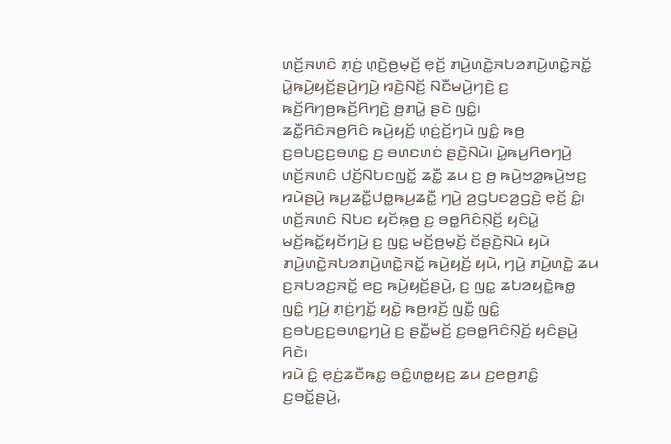ꤛꤢꤩ꤬ꤏꤛꤢꤨ ꤊ꤫ꤢꤦ꤬ ꤛ꤫ꤢꤧ꤬ꤥ꤬ꤗ꤫ꤢꤩ꤬ ꤕ꤫ꤢꤩ꤬ ꤊꤣꤧ꤬ꤛꤢꤧ꤭ꤏꤝꤤꤊꤣꤧ꤬ꤛꤢꤧ꤭ꤏꤢꤩ꤭ ꤣꤧ꤭ꤒꤣꤧ꤬ꤟꤢꤩ꤬ꤔꤣꤧ꤬ꤚꤣꤧ꤬ ꤙꤢꤧ꤬ꤡꤢꤩ꤬ ꤡꤢꤪꤗꤣꤧ꤬ꤚꤢꤧ꤬ ꤢ꤬ ꤒꤢꤩ꤬ꤖꤚꤥ꤬ꤒꤢꤩ꤬ꤖꤚꤢꤧ꤬ ꤥ꤬ꤊꤣꤧ꤭ ꤔꤢꤧ ꤜꤢꤨ꤭꤯
ꤘꤢꤪ꤭ꤖꤢꤨꤏꤥ꤬ꤖꤢꤨ ꤒꤣꤧ꤬ꤟꤢꤩ꤬ ꤛ꤫ꤢꤦ꤬ꤢꤩ꤬ꤚꤣꤧ ꤜꤢꤨ꤭ ꤒꤥ꤬ ꤢ꤬ꤋꤝꤢ꤬ꤢ꤬ꤋꤛꤢ꤭ ꤢ꤬ ꤋꤛꤢꤛꤢꤦ ꤔꤢꤧ꤬ꤡꤣꤧ꤯ ꤣꤧ꤭ꤒꤣ꤬ꤖꤥꤚꤣꤧ꤬ ꤛꤢꤩ꤬ꤏꤛꤢꤨ ꤓꤢꤩ꤬ꤡꤝꤢꤜꤢꤩ꤭ ꤘꤢꤪ꤭ ꤘꤣ ꤢ꤬ ꤥ꤬ ꤒꤣꤧ꤬ꤠꤤ꤭ꤒꤣꤧ꤬ꤠꤢ꤬ ꤙꤣꤧꤔꤣꤧ꤬ ꤒꤣ꤬ꤘꤢꤪ꤭ꤓꤥ꤭ꤒꤣ꤬ꤘꤢꤪ꤭ ꤚꤣꤧ꤬ ꤤ꤬ꤞꤝꤢꤤ꤬ꤞꤢꤧ꤬ ꤕ꤫ꤢꤩ꤬ ꤢꤨ꤭꤯
ꤛꤢꤩ꤬ꤏꤛꤢꤨ ꤡꤝꤢ ꤟꤢꤩꤒ꤫ꤥ꤬ ꤢ꤬ ꤋꤥ꤭ꤖꤢꤨꤡ꤫ꤢꤩ꤬ ꤟꤢꤨꤣꤧ꤭ ꤗꤢꤩ꤬ꤒꤢꤩ꤭ꤟꤢꤩꤚꤣꤧ꤬ ꤢ꤬ ꤜꤢ꤭ ꤗꤢꤩ꤬ꤥ꤬ꤗ꤫ꤢꤩ꤬ ꤢꤩꤔꤢꤧ꤬ꤡꤣꤧ ꤟꤣꤧ ꤊꤣꤧ꤬ꤛꤢꤧ꤭ꤏꤝꤤꤊꤣꤧ꤬ꤛꤢꤧ꤭ꤏꤢꤩ꤭ ꤒꤣꤧ꤬ꤟꤢꤩ꤬ ꤟꤣꤧ, ꤚꤣꤧ꤬ ꤊꤣꤧ꤬ꤛꤢꤧ꤭ ꤘꤣ ꤢ꤬ꤏꤝꤤꤢ꤬ꤏꤢꤩ꤭ ꤕꤢ꤬ ꤒꤣꤧ꤬ꤟꤢꤩ꤬ꤔꤣꤧ꤬, ꤢ꤬ ꤜꤢ꤭ ꤘꤝꤤꤟꤢꤧ꤭ꤒꤥ꤭ ꤜꤢꤨ꤭ ꤚꤣꤧ꤬ ꤊ꤫ꤢꤦ꤬ꤚꤢꤩ꤭ ꤟꤢꤧ꤭ ꤒꤥ꤬ꤙꤢꤩ꤬ ꤜꤢꤪ꤭ ꤜꤢꤨ꤭ ꤢ꤬ꤋꤝꤢ꤬ꤢ꤬ꤋꤛꤢ꤭ꤚꤣꤧ꤬ ꤢ꤬ ꤔꤢꤪ꤭ꤗꤢꤩ꤬ ꤢ꤬ꤋꤥ꤭ꤖꤢꤨꤡ꤫ꤢꤩ꤬ ꤟꤢꤨꤔꤣꤧ꤬ ꤖꤢꤧ꤯
ꤙꤣꤧ ꤢꤨ꤭ ꤕ꤫ꤢꤦ꤬ꤘꤢꤪꤒꤢ꤭ ꤋꤢꤨ꤭ꤛꤥ꤭ꤟꤢ꤬ ꤘꤣ ꤢ꤬ꤕꤥ꤬ꤊꤢꤨ꤭ ꤢ꤬ꤋꤢꤩ꤭ꤔꤣꤧ꤬,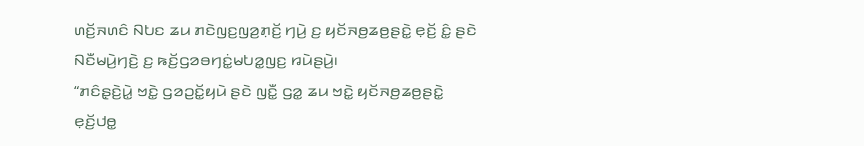ꤛꤢꤩ꤬ꤏꤛꤢꤨ ꤡꤝꤢ ꤘꤣ ꤊꤢꤧꤜꤢ꤬ꤜꤤ꤬ꤊ꤫ꤢꤩ꤬ ꤚꤣꤧ꤬ ꤢ꤬ ꤟꤢꤩꤏꤥ꤬ꤘꤥ꤬ꤔꤢꤧ꤭ ꤕ꤫ꤢꤩ꤬ ꤢꤨ꤭ ꤔꤢꤧ ꤡꤢꤪꤗꤣꤧ꤬ꤚꤢꤧ꤬ ꤢ꤬ ꤒꤢꤩ꤬ꤞꤤꤋꤚꤢꤦ꤭ꤗꤝꤤ꤭ꤜꤢ꤬ ꤙꤣꤧꤔꤣꤧ꤬꤯
“ꤊꤢꤨꤔ꤫ꤢꤧ꤬ꤣꤧ꤭ ꤠꤢꤧ꤭ ꤞꤤꤑꤢꤩ꤭ꤟꤣꤧ ꤔꤢꤧ ꤜꤢꤪ꤭ ꤞꤤ꤭ ꤘꤣ ꤠꤢꤧ꤭ ꤟꤢꤩꤏꤥ꤬ꤘꤥ꤬ꤔꤢꤧ꤭ ꤕ꤫ꤢꤩ꤬ꤓꤥ꤭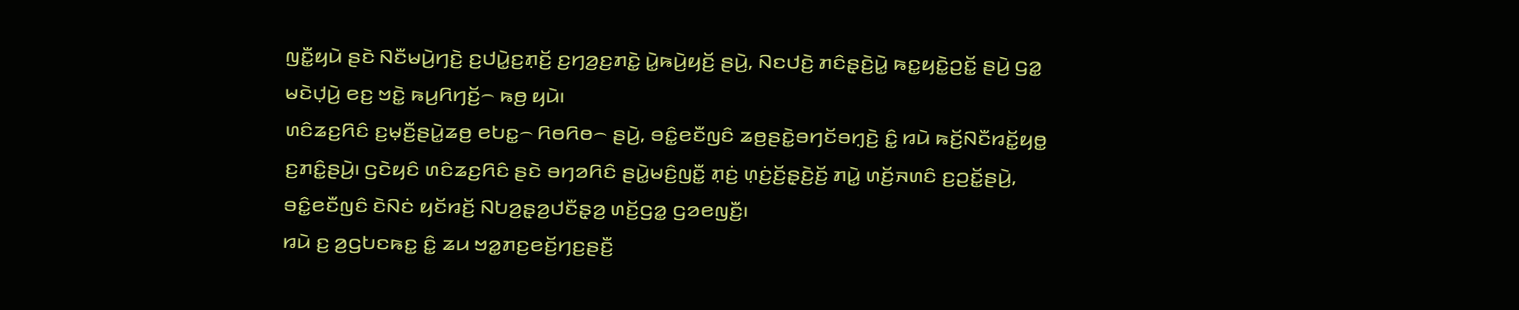ꤜꤢꤪ꤭ꤟꤣꤧ ꤔꤢꤧ ꤡꤢꤪꤗꤣꤧ꤬ꤚꤢꤧ꤬ ꤢ꤬ꤓꤣꤧ꤭ꤢ꤬ꤊ꤫ꤢꤩ꤬ ꤢ꤬ꤚꤤ꤬ꤢ꤬ꤊꤢꤧ꤭ ꤣꤧ꤭ꤒꤣꤧ꤬ꤟꤢꤩ꤬ ꤔꤣꤧ꤬, ꤡꤢꤓꤢꤧ꤬ ꤊꤢꤨꤔ꤫ꤢꤧ꤬ꤣꤧ꤭ ꤒꤢ꤭ꤟꤢꤧ꤭ꤑꤢꤩ꤭ ꤔꤣꤧ꤬ ꤞꤤ꤭ ꤗꤢꤧꤓ꤫ꤣꤧ꤬ ꤕꤢ꤬ ꤠꤢꤧ꤭ ꤒꤣ꤬ꤖꤚꤢꤩ꤬꤮ ꤒꤥ꤬ ꤟꤣꤧ꤯
ꤛꤢꤨꤘꤢ꤬ꤖꤢꤨ ꤢ꤬ꤗ꤫ꤢꤪ꤬ꤔꤣꤧ꤭ꤘꤥ꤬ ꤕꤝꤢ꤭꤮ ꤖꤥꤖꤥ꤮ ꤔꤣꤧ꤬, ꤋꤢꤨ꤭ꤕꤢꤪꤜꤢꤨ ꤘꤥ꤬ꤔꤢꤧ꤭ꤋꤚꤢꤩꤋꤚ꤫ꤢꤧ꤬ ꤢꤨ꤭ ꤙꤣꤧ ꤒꤢꤩ꤬ꤡꤢꤪꤙꤢꤩ꤭ꤟꤥ꤭ ꤢ꤬ꤊꤢꤨ꤭ꤔꤣꤧ꤬꤯ ꤞꤢꤧꤟꤢꤨ ꤛꤢꤨꤘꤢ꤬ꤖꤢꤨ ꤔꤢꤧ ꤋꤚꤤꤖꤢꤨ ꤔꤣꤧ꤭ꤗꤢꤨ꤬ꤜꤢꤪ꤭ ꤊ꤫ꤢꤦ꤬ ꤛ꤫ꤢꤦ꤬ꤢꤩ꤬ꤔ꤫ꤢꤧ꤬ꤢꤩ꤬ ꤊꤣꤧ꤭ ꤛꤢꤩ꤬ꤏꤛꤢꤨ ꤢ꤬ꤑꤢꤩ꤭ꤔꤣꤧ꤬, ꤋꤢꤨ꤭ꤕꤢꤪꤜꤢꤨ ꤢꤧꤡꤢꤦ ꤟꤢꤩꤙꤢꤩ꤬ ꤡꤝꤤ꤬ꤔ꤫ꤤ꤬ꤓꤢꤪꤔ꤫ꤤ꤬ ꤛꤢꤩ꤬ꤞꤤ꤭ ꤞꤤꤕꤜꤢꤪ꤬꤯
ꤙꤣꤧ ꤢ꤬ ꤤ꤬ꤞꤝꤢꤒꤢ꤭ ꤢꤨ꤭ ꤘꤣ ꤠꤤ꤭ꤊꤢ꤬ꤕꤢꤩ꤬ꤚꤢ꤬ꤔꤢꤪ꤬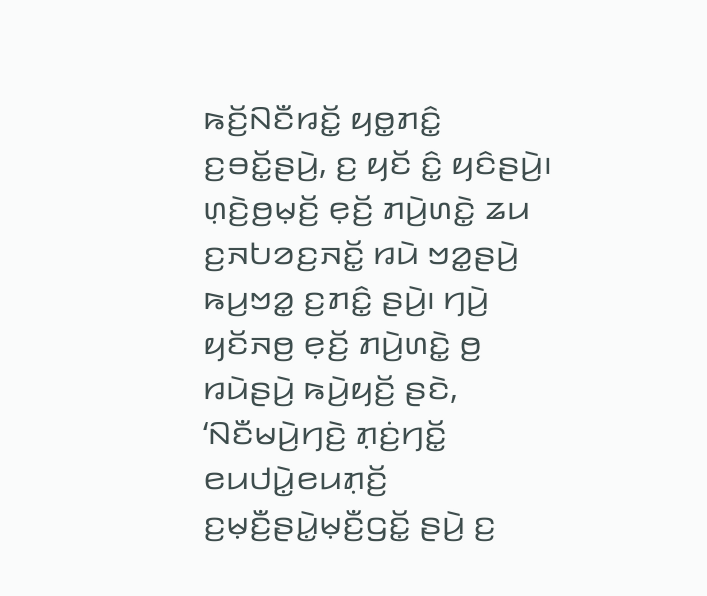ꤒꤢꤩ꤬ꤡꤢꤪꤙꤢꤩ꤭ ꤟꤥ꤭ꤊꤢꤨ꤭ ꤢ꤬ꤋꤢꤩ꤭ꤔꤣꤧ꤬, ꤢ꤬ ꤟꤢꤩ ꤢꤨ꤭ ꤟꤢꤨꤔꤣꤧ꤬꤯
ꤛ꤫ꤢꤧ꤬ꤥ꤬ꤗ꤫ꤢꤩ꤬ ꤕ꤫ꤢꤩ꤬ ꤊꤣꤧ꤬ꤛꤢꤧ꤭ ꤘꤣ ꤢ꤬ꤏꤝꤤꤢ꤬ꤏꤢꤩ꤭ ꤙꤣꤧ ꤠꤤ꤭ꤔꤣꤧ꤬ ꤒꤣ꤬ꤠꤤ꤭ ꤢ꤬ꤊꤢꤨ꤭ ꤔꤣꤧ꤬꤯ ꤚꤣꤧ꤬ ꤟꤢꤩꤏꤥ꤬ ꤕ꤫ꤢꤩ꤬ ꤊꤣꤧ꤬ꤛꤢꤧ꤭ ꤥ꤬ ꤙꤣꤧꤔꤣꤧ꤬ ꤒꤣꤧ꤬ꤟꤢꤩ꤬ ꤔꤢꤧ, ‘ꤡꤢꤪꤗꤣꤧ꤬ꤚꤢꤧ꤬ ꤊ꤫ꤢꤦ꤬ꤚꤢꤩ꤭ ꤕꤣꤓꤣꤧ꤭ꤕꤣꤊ꤫ꤢꤩ꤬ ꤢ꤬ꤗ꤫ꤢꤪ꤬ꤔꤣꤧ꤭ꤗ꤫ꤢꤪ꤬ꤞꤢꤩ꤭ ꤔꤣꤧ꤬ ꤢ꤬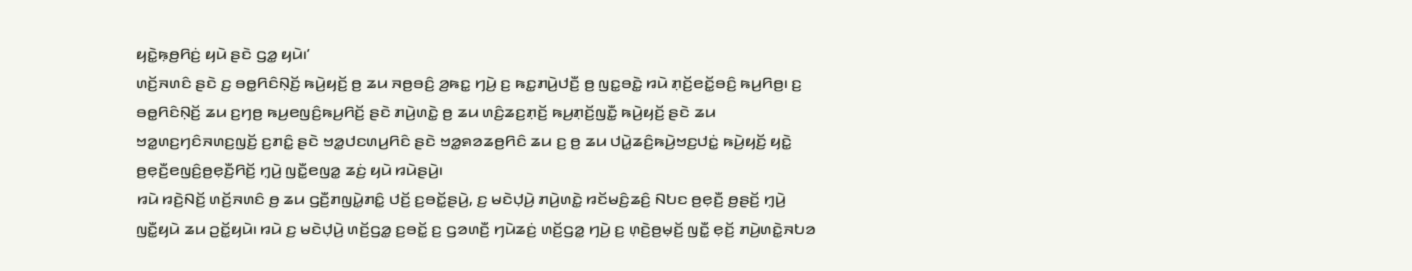ꤟꤢꤧ꤭ꤒ꤫ꤥ꤬ꤖꤢꤦ꤬ ꤟꤣꤧ ꤔꤢꤧ ꤞꤤ꤭ ꤟꤣꤧ꤯’
ꤛꤢꤩ꤬ꤏꤛꤢꤨ ꤔꤢꤧ ꤢ꤬ ꤋꤥ꤭ꤖꤢꤨꤡ꤫ꤢꤩ꤬ ꤒꤣꤧ꤬ꤟꤢꤩ꤬ ꤥ꤬ ꤘꤣ ꤏꤥ꤬ꤋꤢꤨ꤬ ꤤ꤬ꤒꤢ꤭ ꤚꤣꤧ꤬ ꤢ꤬ ꤒꤢ꤭ꤊꤣꤧ꤬ꤓꤢꤪ꤬ ꤥ꤬ ꤜꤢ꤭ꤋꤢꤧ꤭ ꤙꤣꤧ ꤊ꤫ꤢꤩ꤬ꤕꤢꤩ꤭ꤋꤢꤨ꤬ ꤒꤣ꤬ꤖꤥ꤬꤯ ꤢ꤬ ꤋꤥ꤭ꤖꤢꤨꤡ꤫ꤢꤩ꤬ ꤘꤣ ꤢ꤬ꤚꤥ꤬ ꤒꤣ꤬ꤕꤜꤢꤨ꤬ꤒꤣ꤬ꤖꤢꤩ꤬ ꤔꤢꤧ ꤊꤣꤧ꤬ꤛꤢꤧ꤭ ꤥ꤬ ꤘꤣ ꤛꤢꤨ꤬ꤘꤢ꤬ꤊ꤫ꤢꤩ꤬ ꤒꤣ꤬ꤊ꤫ꤢꤩ꤬ꤜꤢꤪ꤭ ꤒꤣꤧ꤬ꤟꤢꤩ꤬ ꤔꤢꤧ ꤘꤣ ꤠꤤ꤭ꤛꤢ꤬ꤚꤢꤨꤏꤛꤢ꤬ꤜꤢꤩ꤬ ꤢ꤬ꤊꤢꤨ꤭ ꤔꤢꤧ ꤠꤤ꤭ꤓꤢꤛꤣ꤬ꤖꤢꤨ ꤔꤢꤧ ꤠꤤ꤭ꤎꤤꤘꤥ꤬ꤖꤢꤨ ꤘꤣ ꤢ꤬ ꤥ꤬ ꤘꤣ ꤓꤣꤧ꤭ꤘꤢꤨ꤬ꤒꤣꤧ꤬ꤠꤢ꤬ꤓꤢꤦ꤭ ꤒꤣꤧ꤬ꤟꤢꤩ꤬ ꤟꤢꤧ꤭ ꤥ꤬ꤕ꤫ꤢꤪ꤬ꤕꤜꤢꤨ꤬ꤥ꤬ꤕ꤫ꤢꤪ꤬ꤖꤢꤩ꤬ ꤚ꤫ꤣꤧ꤬ ꤜꤢꤪ꤭ꤕꤜꤤ꤭ ꤘꤢꤦ꤬ ꤟꤣꤧ ꤙꤣꤧꤔꤣꤧ꤬꤯
ꤙꤣꤧ ꤙꤢꤧ꤬ꤡꤢꤩ꤬ ꤛꤢꤩ꤬ꤏꤛꤢꤨ ꤥ꤬ ꤘꤣ ꤞꤢꤪ꤬ꤊꤜꤣꤧ꤭ꤊꤢꤨ꤭ ꤓꤢꤩ꤬ ꤢ꤬ꤋꤢꤩ꤭ꤔꤣꤧ꤬, ꤢ꤬ ꤗꤢꤧꤓ꤫ꤣꤧ꤬ ꤊꤣꤧ꤬ꤛꤢꤧ꤭ ꤙꤢꤩꤗꤢꤨ꤬ꤘꤢꤨ꤬ ꤡꤝꤢ ꤥ꤬ꤕ꤫ꤢꤪ꤬ ꤥ꤬ꤔꤢꤩ꤬ ꤚ꤫ꤣꤧ꤬ ꤜꤢꤪ꤭ꤟꤣꤧ ꤘꤣ ꤑꤢꤩ꤭ꤟꤣꤧ꤯ ꤙꤣꤧ ꤢ꤬ ꤗꤢꤧꤓ꤫ꤣꤧ꤬ ꤛꤢꤩ꤬ꤞꤤ꤭ ꤢ꤬ꤋꤢꤩ꤭ ꤢ꤬ ꤞꤤꤛꤢꤪ꤬ ꤚꤣꤧꤘꤢꤦ꤬ ꤛꤢꤩ꤬ꤞꤤ꤭ ꤚꤣꤧ꤬ ꤢ꤬ ꤛ꤫ꤢꤧ꤬ꤥ꤬ꤗ꤫ꤢꤩ꤬ ꤜꤢꤪ꤭ ꤕ꤫ꤢꤩ꤬ ꤊꤣꤧ꤬ꤛꤢꤧ꤭ꤏꤝꤤ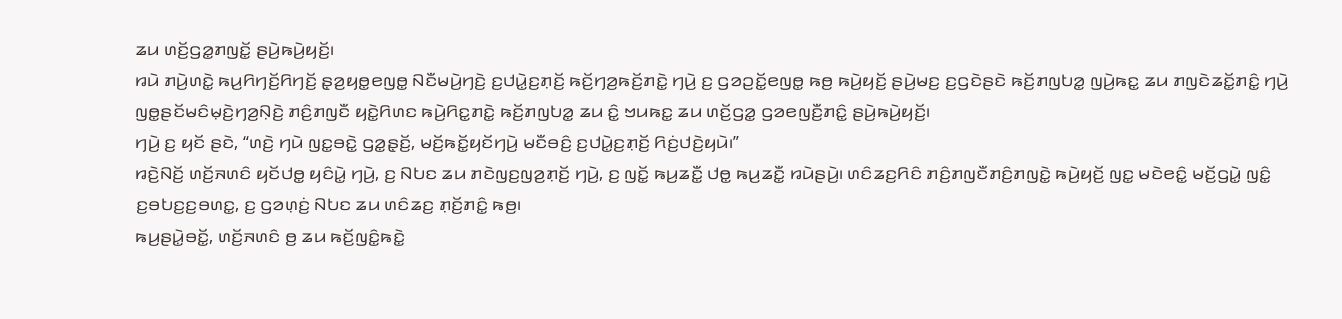ꤘꤣ ꤛꤢꤩ꤬ꤞꤤ꤭ꤊꤜꤢꤩ꤭ ꤔꤣꤧ꤬ꤒꤣꤧ꤬ꤟꤢꤩ꤬꤯
ꤙꤣꤧ ꤊꤣꤧ꤬ꤛꤢꤧ꤭ ꤒꤣ꤬ꤖꤚꤢꤩ꤬ꤖꤚꤢꤩ꤬ ꤔ꤫ꤤ꤬ꤟꤥ꤭ꤕꤜꤥ꤭ ꤡꤢꤪꤗꤣꤧ꤬ꤚꤢꤧ꤬ ꤢ꤬ꤓꤣꤧ꤭ꤢ꤬ꤊ꤫ꤢꤩ꤬ ꤒꤢꤩ꤬ꤚꤤ꤬ꤒꤢꤩ꤬ꤊꤢꤧ꤭ ꤚꤣꤧ꤬ ꤢ꤬ ꤞꤤꤑꤢꤩ꤭ꤕꤜꤥ꤭ ꤒꤥ꤬ ꤒꤣꤧ꤬ꤟꤢꤩ꤬ ꤔꤣꤧ꤬ꤗꤢ꤬ ꤢ꤬ꤞꤢꤧꤔꤢꤧ ꤒꤢꤩ꤬ꤊꤜꤝꤤ꤭ ꤜꤣꤧ꤬ꤒꤢ꤭ ꤘꤣ ꤊꤜꤢꤧꤘꤢꤩ꤭ꤊꤢꤨ꤭ ꤚꤣꤧ꤬ ꤜꤥ꤭ꤔꤢꤩꤗꤢꤨꤗ꤫ꤢꤧ꤬ꤚꤤ꤬ꤡ꤫ꤢꤧ꤬ ꤊꤢꤨ꤬ꤊꤜꤢꤪ ꤟꤢꤧ꤭ꤖꤛꤢ ꤒꤣꤧ꤬ꤖꤢ꤭ꤊꤢꤧ꤭ ꤒꤢꤩ꤬ꤊꤜꤝꤤ꤭ ꤘꤣ ꤢꤨ꤭ ꤠꤣꤒꤢ꤭ ꤘꤣ ꤛꤢꤩ꤬ꤞꤤ꤭ ꤞꤤꤕꤜꤢꤪ꤬ꤊꤢꤨ꤭ ꤔꤣꤧ꤬ꤒꤣꤧ꤬ꤟꤢꤩ꤬꤯
ꤚꤣꤧ꤬ ꤢ꤬ ꤟꤢꤩ ꤔꤢꤧ, “ꤛꤢꤧ꤬ ꤚꤣꤧ ꤜꤢ꤭ꤋꤢꤧ꤭ ꤞꤤ꤭ꤔ꤫ꤢꤩ꤬, ꤗꤢꤩ꤬ꤒꤢꤩ꤭ꤟꤢꤩꤚꤣꤧ꤬ ꤗꤢꤪꤋꤢꤨ꤬ ꤢ꤬ꤓꤣꤧ꤭ꤢ꤬ꤊ꤫ꤢꤩ꤬ ꤖꤢꤦ꤬ꤓꤢꤧ꤬ꤟꤣꤧ꤯”
ꤙꤢꤧ꤬ꤡꤢꤩ꤬ ꤛꤢꤩ꤬ꤏꤛꤢꤨ ꤟꤢꤩꤓꤥ꤭ ꤟꤢꤨꤣꤧ꤭ ꤚꤣꤧ꤬, ꤢ꤬ ꤡꤝꤢ ꤘꤣ ꤊꤢꤧꤜꤢ꤬ꤜꤤ꤬ꤊ꤫ꤢꤩ꤬ ꤚꤣꤧ꤬, ꤢ꤬ ꤜꤢꤩ꤭ ꤒꤣ꤬ꤘꤢꤪ꤭ ꤓꤥ꤭ ꤒꤣ꤬ꤘꤢꤪ꤭ ꤙꤣꤧꤔꤣꤧ꤬꤯ ꤛꤢꤨꤘꤢ꤬ꤖꤢꤨ ꤊꤢꤨ꤬ꤊꤜꤢꤪꤊꤢꤨ꤬ꤊꤜꤢꤧ꤭ ꤒꤣꤧ꤬ꤟꤢꤩ꤬ ꤜꤢ꤭ ꤗꤢꤧꤕꤢꤨ꤭ ꤗꤢꤩ꤬ꤞꤣꤧ꤭ ꤜꤢꤨ꤭ ꤢ꤬ꤋꤝꤢ꤬ꤢ꤬ꤋꤛꤢ꤭, ꤢ꤬ ꤞꤤꤛ꤫ꤢꤦ꤬ ꤡꤝꤢ ꤘꤣ ꤛꤢꤨꤘꤢ꤬ ꤊ꤫ꤢꤩ꤬ꤊꤢꤨ꤭ ꤒꤥ꤬꤯
ꤒꤣ꤬ꤔꤣꤧ꤭ꤋꤢꤩ꤭, ꤛꤢꤩ꤬ꤏꤛꤢꤨ ꤥ꤬ ꤘꤣ ꤒꤢꤩ꤬ꤜꤢꤨ꤭ꤒꤢꤧ꤭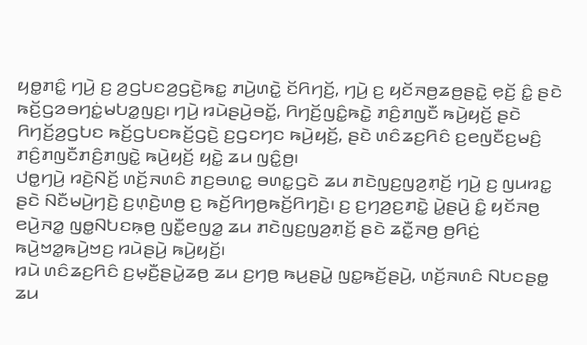ꤟꤥ꤭ꤊꤢꤨ꤭ ꤚꤣꤧ꤬ ꤢ꤬ ꤤ꤬ꤞꤝꤢꤤ꤬ꤞꤢꤧ꤬ꤒꤢ꤭ ꤊꤣꤧ꤬ꤛꤢꤧ꤭ ꤢꤩꤖꤚꤢꤩ꤬, ꤚꤣꤧ꤬ ꤢ꤬ ꤟꤢꤩꤏꤥ꤬ꤘꤥ꤬ꤔꤢꤧ꤭ ꤕ꤫ꤢꤩ꤬ ꤢꤨ꤭ ꤔꤢꤧ ꤒꤢꤩ꤬ꤞꤤꤋꤚꤢꤦ꤭ꤗꤝꤤ꤭ꤜꤢ꤬꤯ ꤚꤣꤧ꤬ ꤙꤣꤧꤔꤣꤧ꤬ꤋꤢꤩ꤭, ꤖꤚꤢꤩ꤬ꤜꤢꤨ꤭ꤒꤢꤧ꤭ ꤊꤢꤨ꤬ꤊꤜꤢꤪ ꤒꤣꤧ꤬ꤟꤢꤩ꤬ ꤔꤢꤧ ꤖꤚꤢꤩ꤬ꤤ꤬ꤞꤝꤢ ꤒꤢꤩ꤬ꤞꤝꤢꤒꤢꤩ꤬ꤞꤢꤧ꤬ ꤢ꤬ꤞꤢꤚꤢ ꤒꤣꤧ꤬ꤟꤢꤩ꤬, ꤔꤢꤧ ꤛꤢꤨꤘꤢ꤬ꤖꤢꤨ ꤢ꤬ꤕꤜꤢꤪꤢ꤬ꤗꤢꤨ꤬ ꤊꤢꤨ꤬ꤊꤜꤢꤪꤊꤢꤨ꤬ꤊꤜꤢꤧ꤭ ꤒꤣꤧ꤬ꤟꤢꤩ꤬ ꤟꤢꤧ꤭ ꤘꤣ ꤜꤢꤨ꤭ꤥ꤬꤯
ꤓꤥ꤭ꤚꤣꤧ꤬ ꤙꤢꤧ꤬ꤡꤢꤩ꤬ ꤛꤢꤩ꤬ꤏꤛꤢꤨ ꤊꤢ꤬ꤋꤛꤢ꤭ ꤋꤛꤢ꤭ꤞꤢꤧ ꤘꤣ ꤊꤢꤧꤜꤢ꤬ꤜꤤ꤬ꤊ꤫ꤢꤩ꤬ ꤚꤣꤧ꤬ ꤢ꤬ ꤜꤣꤙꤢ꤭ ꤔꤢꤧ ꤡꤢꤪꤗꤣꤧ꤬ꤚꤢꤧ꤬ ꤢ꤬ꤛ꤫ꤢꤧ꤬ꤛꤥ꤬ ꤢ꤬ ꤒꤢꤩ꤬ꤖꤚꤥ꤬ꤒꤢꤩ꤬ꤖꤚꤢꤧ꤬꤯ ꤢ꤬ ꤢ꤬ꤚꤤ꤬ꤢ꤬ꤊꤢꤧ꤭ ꤣꤧ꤭ꤔꤣꤧ꤬ ꤢꤨ꤭ ꤟꤢꤩꤏꤥ꤬ ꤕꤣꤧ꤬ꤏꤤ꤭ ꤜꤥ꤭ꤡꤝꤢꤒ꤫ꤥ꤬ ꤜꤢꤪ꤭ꤕꤜꤤ꤭ ꤘꤣ ꤊꤢꤧꤜꤢ꤬ꤜꤤ꤬ꤊ꤫ꤢꤩ꤬ ꤔꤢꤧ ꤘꤢꤪ꤭ꤏꤥ꤬ ꤥ꤬ꤖꤢꤦ꤬ ꤒꤣꤧ꤬ꤠꤤ꤭ꤒꤣꤧ꤬ꤠꤢ꤬ ꤙꤣꤧꤔꤣꤧ꤬ ꤒꤣꤧ꤬ꤟꤢꤩ꤬꤯
ꤙꤣꤧ ꤛꤢꤨꤘꤢ꤬ꤖꤢꤨ ꤢ꤬ꤗ꤫ꤢꤪ꤬ꤔꤣꤧ꤭ꤘꤥ꤬ ꤘꤣ ꤢ꤬ꤚꤥ꤬ ꤒꤣ꤬ꤔꤣꤧ꤭ ꤜꤢ꤭ꤒꤢꤩ꤬ꤔꤣꤧ꤬, ꤛꤢꤩ꤬ꤏꤛꤢꤨ ꤡꤝꤢꤔꤥ꤭ ꤘꤣ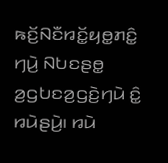ꤒꤢꤩ꤬ꤡꤢꤪꤙꤢꤩ꤭ꤟꤥ꤭ꤊꤢꤨ꤭ ꤚꤣꤧ꤬ ꤡꤝꤢꤔꤥ꤭ ꤤ꤬ꤞꤝꤢꤤ꤬ꤞꤢꤧ꤬ꤚꤣꤧ ꤢꤨ꤭ ꤙꤣꤧꤔꤣꤧ꤬꤯ ꤙꤣꤧ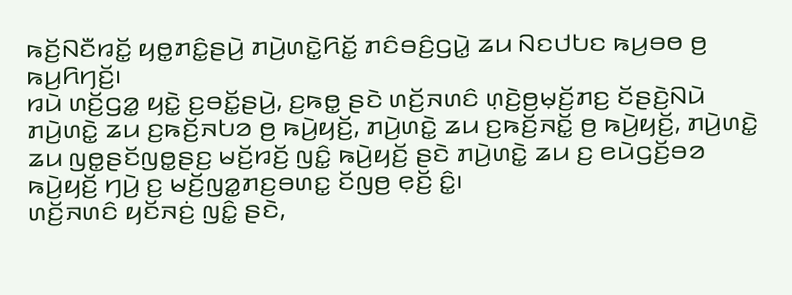ꤒꤢꤩ꤬ꤡꤢꤪꤙꤢꤩ꤭ ꤟꤥ꤭ꤊꤢꤨ꤭ꤔꤣꤧ꤬ ꤊꤣꤧ꤬ꤛꤢꤧ꤭ꤖꤢꤩ꤭ ꤊꤢꤨꤋꤢꤨ꤬ꤞꤣꤧ꤭ ꤘꤣ ꤡꤢꤓꤝꤢ ꤒꤣ꤬ꤋꤥ ꤥ꤬ ꤒꤣ꤬ꤖꤚꤢꤩ꤬꤯
ꤙꤣꤧ ꤛꤢꤩ꤬ꤞꤤ꤭ ꤟꤢꤧ꤭ ꤢ꤬ꤋꤢꤩ꤭ꤔꤣꤧ꤬, ꤢ꤬ꤒꤥ꤭ ꤔꤢꤧ ꤛꤢꤩ꤬ꤏꤛꤢꤨ ꤛ꤫ꤢꤧ꤬ꤥ꤬ꤗ꤫ꤢꤩ꤬ꤊꤢ꤬ ꤢꤩꤔꤢꤧ꤬ꤡꤣꤧ ꤊꤣꤧ꤬ꤛꤢꤧ꤭ ꤘꤣ ꤢ꤬ꤒꤢꤩ꤬ꤏꤝꤤ ꤥ꤬ ꤒꤣꤧ꤬ꤟꤢꤩ꤬, ꤊꤣꤧ꤬ꤛꤢꤧ꤭ ꤘꤣ ꤢ꤬ꤒꤢꤩ꤬ꤏꤢꤩ꤭ ꤥ꤬ ꤒꤣꤧ꤬ꤟꤢꤩ꤬, ꤊꤣꤧ꤬ꤛꤢꤧ꤭ ꤘꤣ ꤜꤥ꤭ꤔꤢꤩꤜꤥ꤭ꤔꤢ꤬ ꤗꤢꤩ꤬ꤙꤢꤩ꤬ ꤜꤢꤨ꤭ ꤒꤣꤧ꤬ꤟꤢꤩ꤬ ꤔꤢꤧ ꤊꤣꤧ꤬ꤛꤢꤧ꤭ ꤘꤣ ꤢ꤬ ꤕꤣꤧꤞꤢꤩ꤬ꤋꤤ ꤒꤣꤧ꤬ꤟꤢꤩ꤬ ꤚꤣꤧ꤬ ꤢ꤬ ꤗꤢꤩ꤬ꤜꤤ꤭ꤊꤢ꤬ꤋꤛꤢ꤭ ꤢꤩꤜꤥ꤬ ꤕ꤫ꤢꤩ꤬ ꤢꤨ꤭꤯
ꤛꤢꤩ꤬ꤏꤛꤢꤨ ꤟꤢꤩꤏꤢꤦ꤬ ꤜꤢꤨ꤭ ꤔꤢꤧ,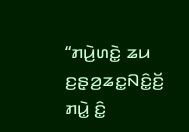“ꤊꤣꤧ꤬ꤛꤢꤧ꤭ ꤘꤣ ꤢ꤬ꤔ꤫ꤤ꤬ꤘꤢ꤭ꤡꤢꤨ꤭ꤢꤩ꤬ ꤊꤣꤧ꤭ ꤢꤨ꤭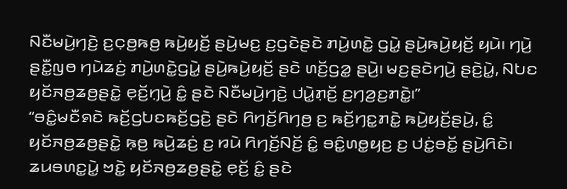ꤡꤢꤪꤗꤣꤧ꤬ꤚꤢꤧ꤬ ꤢ꤬ꤍ꤫ꤥ꤬ꤒꤥ꤬ ꤒꤣꤧ꤬ꤟꤢꤩ꤬ ꤔꤣꤧ꤬ꤗꤢ꤬ ꤢ꤬ꤞꤢꤧꤔꤢꤧ ꤊꤣꤧ꤬ꤛꤢꤧ꤭ ꤞꤣꤧ꤭ ꤔꤣꤧ꤬ꤒꤣꤧ꤬ꤟꤢꤩ꤬ ꤟꤣꤧ꤯ ꤚꤣꤧ꤬ ꤔꤢꤪ꤭ꤜꤥ ꤚꤣꤧꤘꤢꤦ꤬ ꤊꤣꤧ꤬ꤛꤢꤧ꤭ꤞꤣꤧ꤭ ꤔꤣꤧ꤬ꤒꤣꤧ꤬ꤟꤢꤩ꤬ ꤔꤢꤧ ꤛꤢꤩ꤬ꤞꤤ꤭ ꤔꤣꤧ꤬꤯ ꤗꤢ꤬ꤔꤢꤧꤚꤣꤧ꤬ ꤔꤢꤧ꤬ꤣꤧ꤭, ꤡꤝꤢ ꤟꤢꤩꤏꤥ꤬ꤘꤥ꤬ꤔꤢꤧ꤭ ꤕ꤫ꤢꤩ꤬ꤚ꤫ꤣꤧ꤬ ꤢꤨ꤭ ꤔꤢꤧ ꤡꤢꤪꤗꤣꤧ꤬ꤚꤢꤧ꤬ ꤓꤣꤧ꤭ꤊ꤫ꤢꤩ꤬ ꤢ꤬ꤚꤤ꤬ꤢ꤬ꤊꤢꤧ꤭꤯”
“ꤋꤢꤨ꤭ꤗꤢꤪꤎꤢꤧ ꤒꤢꤩ꤬ꤞꤝꤢꤒꤢꤩ꤬ꤞꤢꤧ꤬ ꤔꤢꤧ ꤖꤚꤢꤩ꤬ꤖꤚꤥ꤬ ꤢ꤬ ꤒꤢꤩ꤬ꤚꤢ꤭ꤊꤢꤧ꤭ ꤒꤣꤧ꤬ꤟꤢꤩ꤬ꤔꤣꤧ꤬, ꤢꤨ꤭ ꤟꤢꤩꤏꤥ꤬ꤘꤥ꤬ꤔꤢꤧ꤭ ꤒ꤫ꤥ꤬ ꤒꤣꤧ꤬ꤘꤢꤦ꤬ ꤢ꤬ ꤙꤣꤧ ꤖꤚꤢꤩ꤬ꤡꤢꤩ꤬ ꤢꤨ꤭ ꤋꤢꤨ꤭ꤛꤥ꤭ꤟꤢ꤬ ꤢ꤬ ꤓꤢꤦ꤭ꤋꤢꤩ꤭ ꤔꤣꤧ꤬ꤖꤢꤧ꤯ ꤘꤣꤋꤛꤢ꤭ꤣꤧ꤭ ꤠꤢꤧ꤭ ꤟꤢꤩꤏꤥ꤬ꤘꤥ꤬ꤔꤢꤧ꤭ ꤕ꤫ꤢꤩ꤬ ꤢꤨ꤭ ꤔꤢꤧ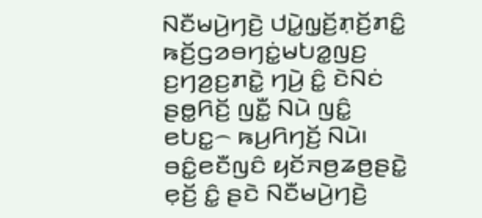ꤡꤢꤪꤗꤣꤧ꤬ꤚꤢꤧ꤬ ꤓꤣꤧ꤭ꤜ꤫ꤢꤩ꤬ꤊ꤫ꤢꤩ꤬ꤊꤢꤨ꤭ ꤒꤢꤩ꤬ꤞꤤꤋꤚꤢꤦ꤭ꤗꤝꤤ꤭ꤜꤢ꤬ ꤢ꤬ꤚꤤ꤬ꤢ꤬ꤊꤢꤧ꤭ ꤚꤣꤧ꤬ ꤢꤨ꤭ ꤢꤧꤡꤢꤦ ꤔꤥ꤭ꤖꤢꤩ꤬ ꤜꤢꤪ꤭ ꤡꤣꤧ ꤜꤢꤨ꤭ ꤕꤝꤢ꤭꤮ ꤒꤣ꤬ꤖꤚꤢꤩ꤬ ꤡꤣꤧ꤯
ꤋꤢꤨ꤭ꤕꤢꤪꤜꤢꤨ ꤟꤢꤩꤏꤥ꤬ꤘꤥ꤬ꤔꤢꤧ꤭ ꤕ꤫ꤢꤩ꤬ ꤢꤨ꤭ ꤔꤢꤧ ꤡꤢꤪꤗꤣꤧ꤬ꤚꤢꤧ꤬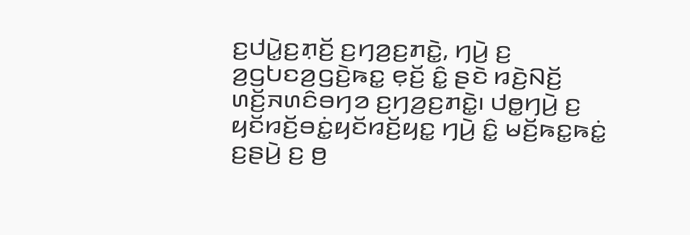ꤢ꤬ꤓꤣꤧ꤭ꤢ꤬ꤊ꤫ꤢꤩ꤬ ꤢ꤬ꤚꤤ꤬ꤢ꤬ꤊꤢꤧ꤭, ꤚꤣꤧ꤬ ꤢ꤬ ꤤ꤬ꤞꤝꤢꤤ꤬ꤞꤢꤧ꤬ꤒꤢ꤭ ꤕ꤫ꤢꤩ꤬ ꤢꤨ꤭ ꤔꤢꤧ ꤙꤢꤧ꤬ꤡꤢꤩ꤬ ꤛꤢꤩ꤬ꤏꤛꤢꤨꤋꤚꤤ ꤢ꤬ꤚꤤ꤬ꤢ꤬ꤊꤢꤧ꤭꤯ ꤓꤥ꤭ꤚꤣꤧ꤬ ꤢ꤬ ꤟꤢꤩꤙꤢꤩ꤬ꤋꤢꤦ꤭ꤟꤢꤩꤙꤢꤩ꤬ꤟꤢ꤭ ꤚꤣꤧ꤬ ꤢꤨ꤭ ꤗꤢꤩ꤬ꤒꤢ꤭ꤒꤢꤦ꤭ ꤢ꤬ꤔꤣꤧ꤬ ꤢ꤬ ꤥ꤬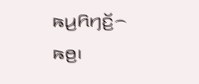ꤒꤣ꤬ꤖꤚꤢꤩ꤬꤮ ꤒꤥ꤬꤯